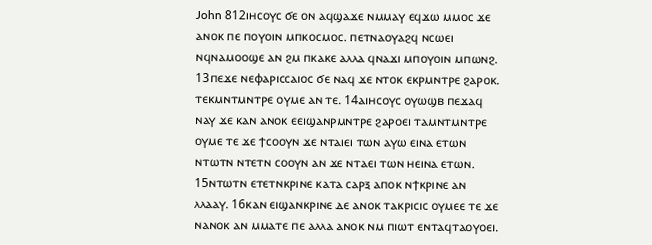John 812ⲓⲏⲥⲟⲩⲥ ϭⲉ ⲟⲛ ⲁϥϣⲁϫⲉ ⲛⲙⲙⲁⲩ ⲉϥϫⲱ ⲙⲙⲟⲥ ϫⲉ ⲁⲛⲟⲕ ⲡⲉ ⲡⲟⲩⲟⲓⲛ ⲙⲡⲕⲟⲥⲙⲟⲥ. ⲡⲉⲧⲛⲁⲟⲩⲁϩϥ ⲛⲥⲱⲉⲓ ⲛϥⲛⲁⲙⲟⲟϣⲉ ⲁⲛ ϩⲙ ⲡⲕⲁⲕⲉ ⲁⲗⲗⲁ ϥⲛⲁϫⲓ ⲙⲡⲟⲩⲟⲓⲛ ⲙⲡⲱⲛϩ. 13ⲡⲉϫⲉ ⲛⲉⲫⲁⲣⲓⲥⲥⲁⲓⲟⲥ ϭⲉ ⲛⲁϥ ϫⲉ ⲛⲧⲟⲕ ⲉⲕⲣⲙⲛⲧⲣⲉ ϩⲁⲣⲟⲕ. ⲧⲉⲕⲙⲛⲧⲙⲛⲧⲣⲉ ⲟⲩⲙⲉ ⲁⲛ ⲧⲉ. 14ⲁⲓⲏⲥⲟⲩⲥ ⲟⲩⲱϣⲃ ⲡⲉϫⲁϥ ⲛⲁⲩ ϫⲉ ⲕⲁⲛ ⲁⲛⲟⲕ ⲉⲉⲓϣⲁⲛⲣⲙⲛⲧⲣⲉ ϩⲁⲣⲟⲉⲓ ⲧⲁⲙⲛⲧⲙⲛⲧⲣⲉ ⲟⲩⲙⲉ ⲧⲉ ϫⲉ ϯⲥⲟⲟⲩⲛ ϫⲉ ⲛⲧⲁⲓⲉⲓ ⲧⲱⲛ ⲁⲩⲱ ⲉⲓⲛⲁ ⲉⲧⲱⲛ ⲛⲧⲱⲧⲛ ⲛⲧⲉⲧⲛ ⲥⲟⲟⲩⲛ ⲁⲛ ϫⲉ ⲛⲧⲁⲉⲓ ⲧⲱⲛ ⲏⲉⲓⲛⲁ ⲉⲧⲱⲛ. 15ⲛⲧⲱⲧⲛ ⲉⲧⲉⲧⲛⲕⲣⲓⲛⲉ ⲕⲁⲧⲁ ⲥⲁⲣⲝ ⲁⲡⲟⲕ ⲛϯⲕⲣⲓⲛⲉ ⲁⲛ ⲗⲗⲁⲁⲩ. 16ⲕⲁⲛ ⲉⲓϣⲁⲛⲕⲣⲓⲛⲉ ⲇⲉ ⲁⲛⲟⲕ ⲧⲁⲕⲣⲓⲥⲓⲥ ⲟⲩⲙⲉⲉ ⲧⲉ ϫⲉ ⲛⲁⲛⲟⲕ ⲁⲛ ⲙⲙⲁⲧⲉ ⲡⲉ ⲁⲗⲗⲁ ⲁⲛⲟⲕ ⲛⲙ ⲡⲓⲱⲧ ⲉⲛⲧⲁϥⲧⲁⲟⲩⲟⲉⲓ.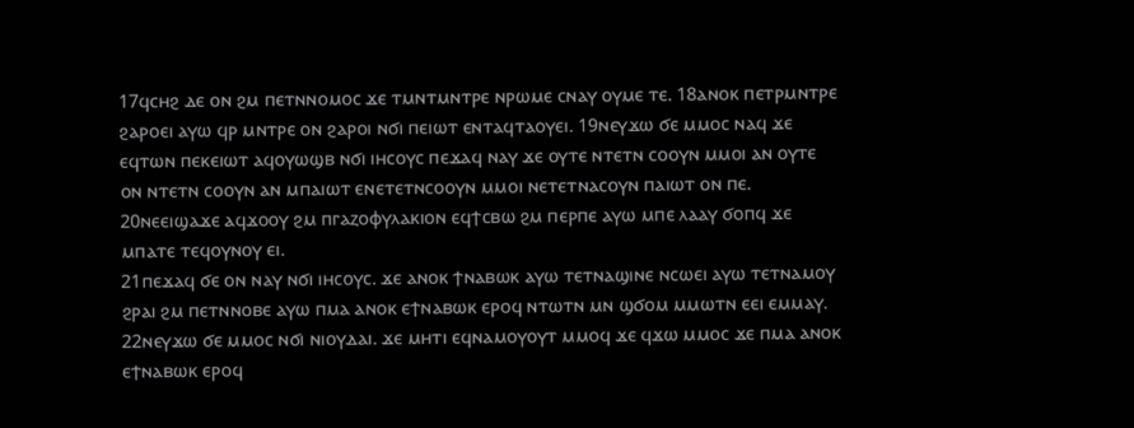17ϥⲥⲏϩ ⲇⲉ ⲟⲛ ϩⲙ ⲡⲉⲧⲛⲛⲟⲙⲟⲥ ϫⲉ ⲧⲙⲛⲧⲙⲛⲧⲣⲉ ⲛⲣⲱⲙⲉ ⲥⲛⲁⲩ ⲟⲩⲙⲉ ⲧⲉ. 18ⲁⲛⲟⲕ ⲡⲉⲧⲣⲙⲛⲧⲣⲉ ϩⲁⲣⲟⲉⲓ ⲁⲩⲱ ϥⲣ ⲙⲛⲧⲣⲉ ⲟⲛ ϩⲁⲣⲟⲓ ⲛϭⲓ ⲡⲉⲓⲱⲧ ⲉⲛⲧⲁϥⲧⲁⲟⲩⲉⲓ. 19ⲛⲉⲩϫⲱ ϭⲉ ⲙⲙⲟⲥ ⲛⲁϥ ϫⲉ ⲉϥⲧⲱⲛ ⲡⲉⲕⲉⲓⲱⲧ ⲁϥⲟⲩⲱϣⲃ ⲛϭⲓ ⲓⲏⲥⲟⲩⲥ ⲡⲉϫⲁϥ ⲛⲁⲩ ϫⲉ ⲟⲩⲧⲉ ⲛⲧⲉⲧⲛ ⲥⲟⲟⲩⲛ ⲙⲙⲟⲓ ⲁⲛ ⲟⲩⲧⲉ ⲟⲛ ⲛⲧⲉⲧⲛ ⲥⲟⲟⲩⲛ ⲁⲛ ⲙⲡⲁⲓⲱⲧ ⲉⲛⲉⲧⲉⲧⲛⲥⲟⲟⲩⲛ ⲙⲙⲟⲓ ⲛⲉⲧⲉⲧⲛⲁⲥⲟⲩⲛ ⲡⲁⲓⲱⲧ ⲟⲛ ⲡⲉ. 20ⲛⲉⲉⲓϣⲁϫⲉ ⲁϥϫⲟⲟⲩ ϩⲙ ⲡⲅⲁⲍⲟⲫⲩⲗⲁⲕⲓⲟⲛ ⲉϥϯⲥⲃⲱ ϩⲙ ⲡⲉⲣⲡⲉ ⲁⲩⲱ ⲙⲡⲉ ⲗⲁⲁⲩ ϭⲟⲡϥ ϫⲉ ⲙⲡⲁⲧⲉ ⲧⲉϥⲟⲩⲛⲟⲩ ⲉⲓ.
21ⲡⲉϫⲁϥ ϭⲉ ⲟⲛ ⲛⲁⲩ ⲛϭⲓ ⲓⲏⲥⲟⲩⲥ. ϫⲉ ⲁⲛⲟⲕ ϯⲛⲁⲃⲱⲕ ⲁⲩⲱ ⲧⲉⲧⲛⲁϣⲓⲛⲉ ⲛⲥⲱⲉⲓ ⲁⲩⲱ ⲧⲉⲧⲛⲁⲙⲟⲩ ϩⲣⲁⲓ ϩⲙ ⲡⲉⲧⲛⲛⲟⲃⲉ ⲁⲩⲱ ⲡⲙⲁ ⲁⲛⲟⲕ ⲉϯⲛⲁⲃⲱⲕ ⲉⲣⲟϥ ⲛⲧⲱⲧⲛ ⲙⲛ ϣϭⲟⲙ ⲙⲙⲱⲧⲛ ⲉⲉⲓ ⲉⲙⲙⲁⲩ. 22ⲛⲉⲩϫⲱ ϭⲉ ⲙⲙⲟⲥ ⲛϭⲓ ⲛⲓⲟⲩⲇⲁⲓ. ϫⲉ ⲙⲏⲧⲓ ⲉϥⲛⲁⲙⲟⲩⲟⲩⲧ ⲙⲙⲟϥ ϫⲉ ϥϫⲱ ⲙⲙⲟⲥ ϫⲉ ⲡⲙⲁ ⲁⲛⲟⲕ ⲉϯⲛⲁⲃⲱⲕ ⲉⲣⲟϥ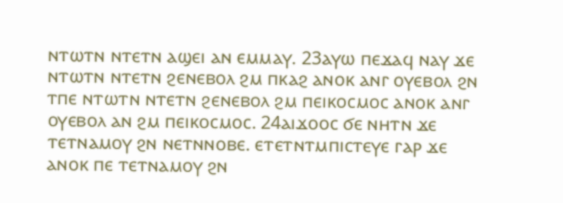ⲛⲧⲱⲧⲛ ⲛⲧⲉⲧⲛ ⲁϣⲉⲓ ⲁⲛ ⲉⲙⲙⲁⲩ. 23ⲁⲩⲱ ⲡⲉϫⲁϥ ⲛⲁⲩ ϫⲉ ⲛⲧⲱⲧⲛ ⲛⲧⲉⲧⲛ ϩⲉⲛⲉⲃⲟⲗ ϩⲙ ⲡⲕⲁϩ ⲁⲛⲟⲕ ⲁⲛⲅ ⲟⲩⲉⲃⲟⲗ ϩⲛ ⲧⲡⲉ ⲛⲧⲱⲧⲛ ⲛⲧⲉⲧⲛ ϩⲉⲛⲉⲃⲟⲗ ϩⲙ ⲡⲉⲓⲕⲟⲥⲙⲟⲥ ⲁⲛⲟⲕ ⲁⲛⲅ ⲟⲩⲉⲃⲟⲗ ⲁⲛ ϩⲙ ⲡⲉⲓⲕⲟⲥⲙⲟⲥ. 24ⲁⲓϫⲟⲟⲥ ϭⲉ ⲛⲏⲧⲛ ϫⲉ ⲧⲉⲧⲛⲁⲙⲟⲩ ϩⲛ ⲛⲉⲧⲛⲛⲟⲃⲉ. ⲉⲧⲉⲧⲛⲧⲙⲡⲓⲥⲧⲉⲩⲉ ⲅⲁⲣ ϫⲉ ⲁⲛⲟⲕ ⲡⲉ ⲧⲉⲧⲛⲁⲙⲟⲩ ϩⲛ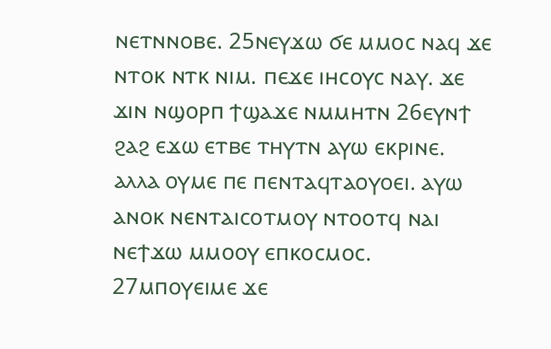ⲛⲉⲧⲛⲛⲟⲃⲉ. 25ⲛⲉⲩϫⲱ ϭⲉ ⲙⲙⲟⲥ ⲛⲁϥ ϫⲉ ⲛⲧⲟⲕ ⲛⲧⲕ ⲛⲓⲙ. ⲡⲉϫⲉ ⲓⲏⲥⲟⲩⲥ ⲛⲁⲩ. ϫⲉ ϫⲓⲛ ⲛϣⲟⲣⲡ ϯϣⲁϫⲉ ⲛⲙⲙⲏⲧⲛ 26ⲉⲩⲛϯ ϩⲁϩ ⲉϫⲱ ⲉⲧⲃⲉ ⲧⲏⲩⲧⲛ ⲁⲩⲱ ⲉⲕⲣⲓⲛⲉ. ⲁⲗⲗⲁ ⲟⲩⲙⲉ ⲡⲉ ⲡⲉⲛⲧⲁϥⲧⲁⲟⲩⲟⲉⲓ. ⲁⲩⲱ ⲁⲛⲟⲕ ⲛⲉⲛⲧⲁⲓⲥⲟⲧⲙⲟⲩ ⲛⲧⲟⲟⲧϥ ⲛⲁⲓ ⲛⲉϯϫⲱ ⲙⲙⲟⲟⲩ ⲉⲡⲕⲟⲥⲙⲟⲥ. 27ⲙⲡⲟⲩⲉⲓⲙⲉ ϫⲉ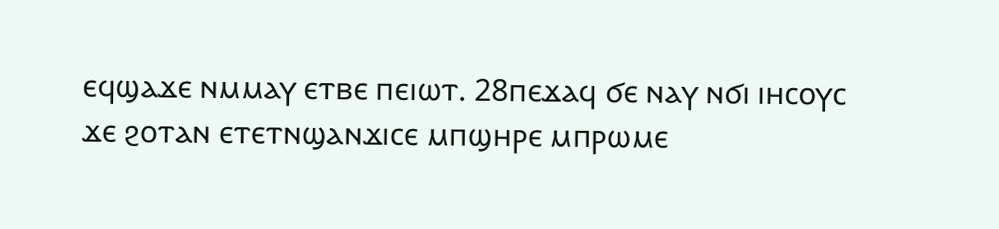ⲉϥϣⲁϫⲉ ⲛⲙⲙⲁⲩ ⲉⲧⲃⲉ ⲡⲉⲓⲱⲧ. 28ⲡⲉϫⲁϥ ϭⲉ ⲛⲁⲩ ⲛϭⲓ ⲓⲏⲥⲟⲩⲥ ϫⲉ ϩⲟⲧⲁⲛ ⲉⲧⲉⲧⲛϣⲁⲛϫⲓⲥⲉ ⲙⲡϣⲏⲣⲉ ⲙⲡⲣⲱⲙⲉ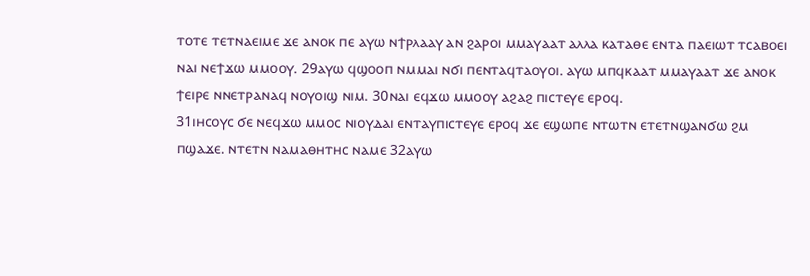ⲧⲟⲧⲉ ⲧⲉⲧⲛⲁⲉⲓⲙⲉ ϫⲉ ⲁⲛⲟⲕ ⲡⲉ ⲁⲩⲱ ⲛϯⲣⲗⲁⲁⲩ ⲁⲛ ϩⲁⲣⲟⲓ ⲙⲙⲁⲩⲁⲁⲧ ⲁⲗⲗⲁ ⲕⲁⲧⲁⲑⲉ ⲉⲛⲧⲁ ⲡⲁⲉⲓⲱⲧ ⲧⲥⲁⲃⲟⲉⲓ ⲛⲁⲓ ⲛⲉϯϫⲱ ⲙⲙⲟⲟⲩ. 29ⲁⲩⲱ ϥϣⲟⲟⲡ ⲛⲙⲙⲁⲓ ⲛϭⲓ ⲡⲉⲛⲧⲁϥⲧⲁⲟⲩⲟⲓ. ⲁⲩⲱ ⲙⲡϥⲕⲁⲁⲧ ⲙⲙⲁⲩⲁⲁⲧ ϫⲉ ⲁⲛⲟⲕ ϯⲉⲓⲣⲉ ⲛⲛⲉⲧⲣⲁⲛⲁϥ ⲛⲟⲩⲟⲓϣ ⲛⲓⲙ. 30ⲛⲁⲓ ⲉϥϫⲱ ⲙⲙⲟⲟⲩ ⲁϩⲁϩ ⲡⲓⲥⲧⲉⲩⲉ ⲉⲣⲟϥ.
31ⲓⲏⲥⲟⲩⲥ ϭⲉ ⲛⲉϥϫⲱ ⲙⲙⲟⲥ ⲛⲓⲟⲩⲇⲁⲓ ⲉⲛⲧⲁⲩⲡⲓⲥⲧⲉⲩⲉ ⲉⲣⲟϥ ϫⲉ ⲉϣⲱⲡⲉ ⲛⲧⲱⲧⲛ ⲉⲧⲉⲧⲛϣⲁⲛϭⲱ ϩⲙ ⲡϣⲁϫⲉ. ⲛⲧⲉⲧⲛ ⲛⲁⲙⲁⲑⲏⲧⲏⲥ ⲛⲁⲙⲉ 32ⲁⲩⲱ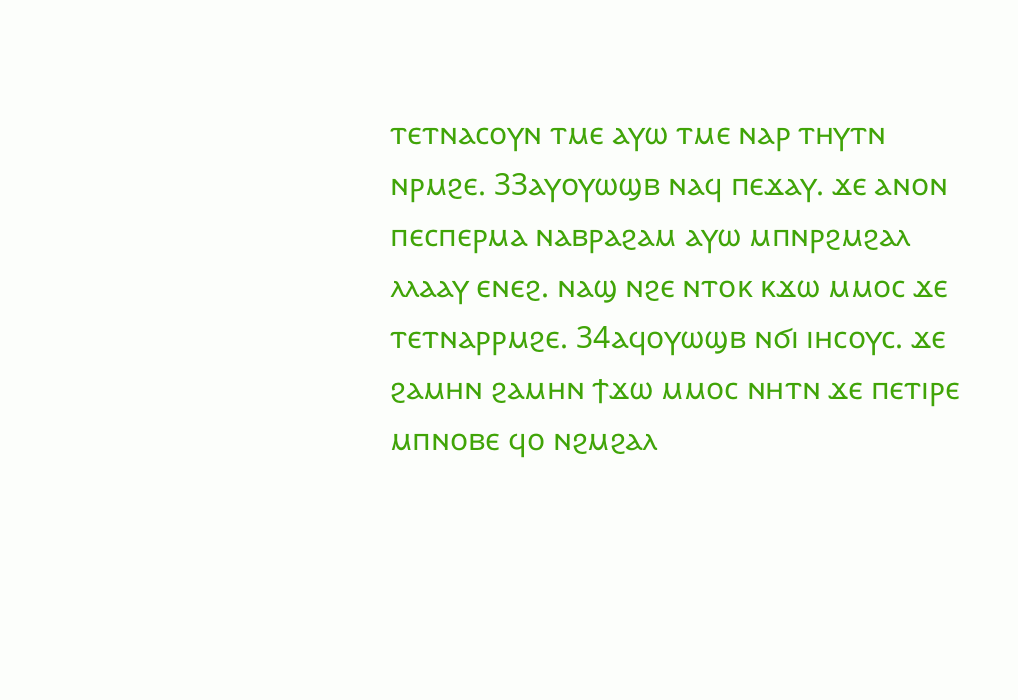ⲧⲉⲧⲛⲁⲥⲟⲩⲛ ⲧⲙⲉ ⲁⲩⲱ ⲧⲙⲉ ⲛⲁⲣ ⲧⲏⲩⲧⲛ ⲛⲣⲙϩⲉ. 33ⲁⲩⲟⲩⲱϣⲃ ⲛⲁϥ ⲡⲉϫⲁⲩ. ϫⲉ ⲁⲛⲟⲛ ⲡⲉⲥⲡⲉⲣⲙⲁ ⲛⲁⲃⲣⲁϩⲁⲙ ⲁⲩⲱ ⲙⲡⲛⲣϩⲙϩⲁⲗ ⲗⲗⲁⲁⲩ ⲉⲛⲉϩ. ⲛⲁϣ ⲛϩⲉ ⲛⲧⲟⲕ ⲕϫⲱ ⲙⲙⲟⲥ ϫⲉ ⲧⲉⲧⲛⲁⲣⲣⲙϩⲉ. 34ⲁϥⲟⲩⲱϣⲃ ⲛϭⲓ ⲓⲏⲥⲟⲩⲥ. ϫⲉ ϩⲁⲙⲏⲛ ϩⲁⲙⲏⲛ ϯϫⲱ ⲙⲙⲟⲥ ⲛⲏⲧⲛ ϫⲉ ⲡⲉⲧⲓⲣⲉ ⲙⲡⲛⲟⲃⲉ ϥⲟ ⲛϩⲙϩⲁⲗ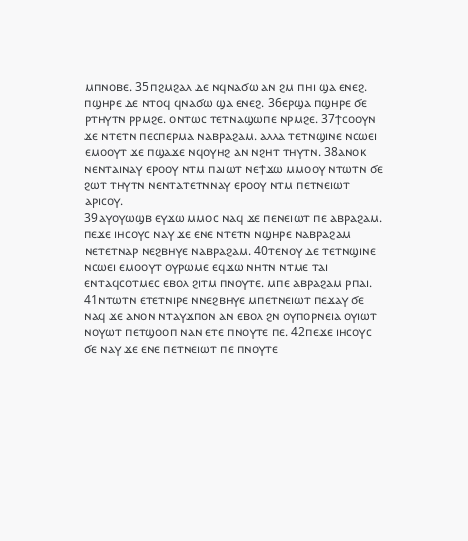ⲙⲡⲛⲟⲃⲉ. 35ⲡϩⲙϩⲁⲗ ⲇⲉ ⲛϥⲛⲁϭⲱ ⲁⲛ ϩⲙ ⲡⲏⲓ ϣⲁ ⲉⲛⲉϩ. ⲡϣⲏⲣⲉ ⲇⲉ ⲛⲧⲟϥ ϥⲛⲁϭⲱ ϣⲁ ⲉⲛⲉϩ. 36ⲉⲣϣⲁ ⲡϣⲏⲣⲉ ϭⲉ ⲣⲧⲏⲩⲧⲛ ⲣⲣⲙϩⲉ. ⲟⲛⲧⲱⲥ ⲧⲉⲧⲛⲁϣⲱⲡⲉ ⲛⲣⲙϩⲉ. 37ϯⲥⲟⲟⲩⲛ ϫⲉ ⲛⲧⲉⲧⲛ ⲡⲉⲥⲡⲉⲣⲙⲁ ⲛⲁⲃⲣⲁϩⲁⲙ. ⲁⲗⲗⲁ ⲧⲉⲧⲛϣⲓⲛⲉ ⲛⲥⲱⲉⲓ ⲉⲙⲟⲟⲩⲧ ϫⲉ ⲡϣⲁϫⲉ ⲛϥⲟⲩⲏϩ ⲁⲛ ⲛϩⲏⲧ ⲧⲏⲩⲧⲛ. 38ⲁⲛⲟⲕ ⲛⲉⲛⲧⲁⲓⲛⲁⲩ ⲉⲣⲟⲟⲩ ⲛⲧⲙ ⲡⲁⲓⲱⲧ ⲛⲉϯϫⲱ ⲙⲙⲟⲟⲩ ⲛⲧⲱⲧⲛ ϭⲉ ϩⲱⲧ ⲧⲏⲩⲧⲛ ⲛⲉⲛⲧⲁⲧⲉⲧⲛⲛⲁⲩ ⲉⲣⲟⲟⲩ ⲛⲧⲙ ⲡⲉⲧⲛⲉⲓⲱⲧ ⲁⲣⲓⲥⲟⲩ.
39ⲁⲩⲟⲩⲱϣⲃ ⲉⲩϫⲱ ⲙⲙⲟⲥ ⲛⲁϥ ϫⲉ ⲡⲉⲛⲉⲓⲱⲧ ⲡⲉ ⲁⲃⲣⲁϩⲁⲙ. ⲡⲉϫⲉ ⲓⲏⲥⲟⲩⲥ ⲛⲁⲩ ϫⲉ ⲉⲛⲉ ⲛⲧⲉⲧⲛ ⲛϣⲏⲣⲉ ⲛⲁⲃⲣⲁϩⲁⲙ ⲛⲉⲧⲉⲧⲛⲁⲣ ⲛⲉϩⲃⲏⲩⲉ ⲛⲁⲃⲣⲁϩⲁⲙ. 40ⲧⲉⲛⲟⲩ ⲇⲉ ⲧⲉⲧⲛϣⲓⲛⲉ ⲛⲥⲱⲉⲓ ⲉⲙⲟⲟⲩⲧ ⲟⲩⲣⲱⲙⲉ ⲉϥϫⲱ ⲛⲏⲧⲛ ⲛⲧⲙⲉ ⲧⲁⲓ ⲉⲛⲧⲁϥⲥⲟⲧⲙⲉⲥ ⲉⲃⲟⲗ ϩⲓⲧⲙ ⲡⲛⲟⲩⲧⲉ. ⲙⲡⲉ ⲁⲃⲣⲁϩⲁⲙ ⲣⲡⲁⲓ. 41ⲛⲧⲱⲧⲛ ⲉⲧⲉⲧⲛⲓⲣⲉ ⲛⲛⲉϩⲃⲏⲩⲉ ⲙⲡⲉⲧⲛⲉⲓⲱⲧ ⲡⲉϫⲁⲩ ϭⲉ ⲛⲁϥ ϫⲉ ⲁⲛⲟⲛ ⲛⲧⲁⲩϫⲡⲟⲛ ⲁⲛ ⲉⲃⲟⲗ ϩⲛ ⲟⲩⲡⲟⲣⲛⲉⲓⲁ ⲟⲩⲓⲱⲧ ⲛⲟⲩⲱⲧ ⲡⲉⲧϣⲟⲟⲡ ⲛⲁⲛ ⲉⲧⲉ ⲡⲛⲟⲩⲧⲉ ⲡⲉ. 42ⲡⲉϫⲉ ⲓⲏⲥⲟⲩⲥ ϭⲉ ⲛⲁⲩ ϫⲉ ⲉⲛⲉ ⲡⲉⲧⲛⲉⲓⲱⲧ ⲡⲉ ⲡⲛⲟⲩⲧⲉ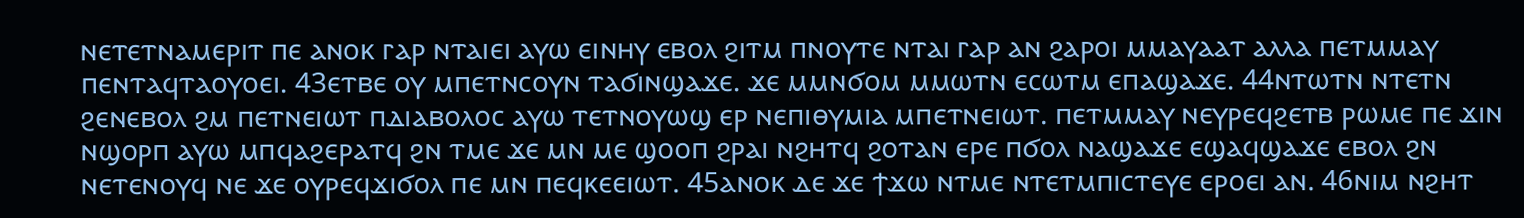ⲛⲉⲧⲉⲧⲛⲁⲙⲉⲣⲓⲧ ⲡⲉ ⲁⲛⲟⲕ ⲅⲁⲣ ⲛⲧⲁⲓⲉⲓ ⲁⲩⲱ ⲉⲓⲛⲏⲩ ⲉⲃⲟⲗ ϩⲓⲧⲙ ⲡⲛⲟⲩⲧⲉ ⲛⲧⲁⲓ ⲅⲁⲣ ⲁⲛ ϩⲁⲣⲟⲓ ⲙⲙⲁⲩⲁⲁⲧ ⲁⲗⲗⲁ ⲡⲉⲧⲙⲙⲁⲩ ⲡⲉⲛⲧⲁϥⲧⲁⲟⲩⲟⲉⲓ. 43ⲉⲧⲃⲉ ⲟⲩ ⲙⲡⲉⲧⲛⲥⲟⲩⲛ ⲧⲁϭⲓⲛϣⲁϫⲉ. ϫⲉ ⲙⲙⲛϭⲟⲙ ⲙⲙⲱⲧⲛ ⲉⲥⲱⲧⲙ ⲉⲡⲁϣⲁϫⲉ. 44ⲛⲧⲱⲧⲛ ⲛⲧⲉⲧⲛ ϩⲉⲛⲉⲃⲟⲗ ϩⲙ ⲡⲉⲧⲛⲉⲓⲱⲧ ⲡⲇⲓⲁⲃⲟⲗⲟⲥ ⲁⲩⲱ ⲧⲉⲧⲛⲟⲩⲱϣ ⲉⲣ ⲛⲉⲡⲓⲑⲩⲙⲓⲁ ⲙⲡⲉⲧⲛⲉⲓⲱⲧ. ⲡⲉⲧⲙⲙⲁⲩ ⲛⲉⲩⲣⲉϥϩⲉⲧⲃ ⲣⲱⲙⲉ ⲡⲉ ϫⲓⲛ ⲛϣⲟⲣⲡ ⲁⲩⲱ ⲙⲡϥⲁϩⲉⲣⲁⲧϥ ϩⲛ ⲧⲙⲉ ϫⲉ ⲙⲛ ⲙⲉ ϣⲟⲟⲡ ϩⲣⲁⲓ ⲛϩⲏⲧϥ ϩⲟⲧⲁⲛ ⲉⲣⲉ ⲡϭⲟⲗ ⲛⲁϣⲁϫⲉ ⲉϣⲁϥϣⲁϫⲉ ⲉⲃⲟⲗ ϩⲛ ⲛⲉⲧⲉⲛⲟⲩϥ ⲛⲉ ϫⲉ ⲟⲩⲣⲉϥϫⲓϭⲟⲗ ⲡⲉ ⲙⲛ ⲡⲉϥⲕⲉⲉⲓⲱⲧ. 45ⲁⲛⲟⲕ ⲇⲉ ϫⲉ ϯϫⲱ ⲛⲧⲙⲉ ⲛⲧⲉⲧⲙⲡⲓⲥⲧⲉⲩⲉ ⲉⲣⲟⲉⲓ ⲁⲛ. 46ⲛⲓⲙ ⲛϩⲏⲧ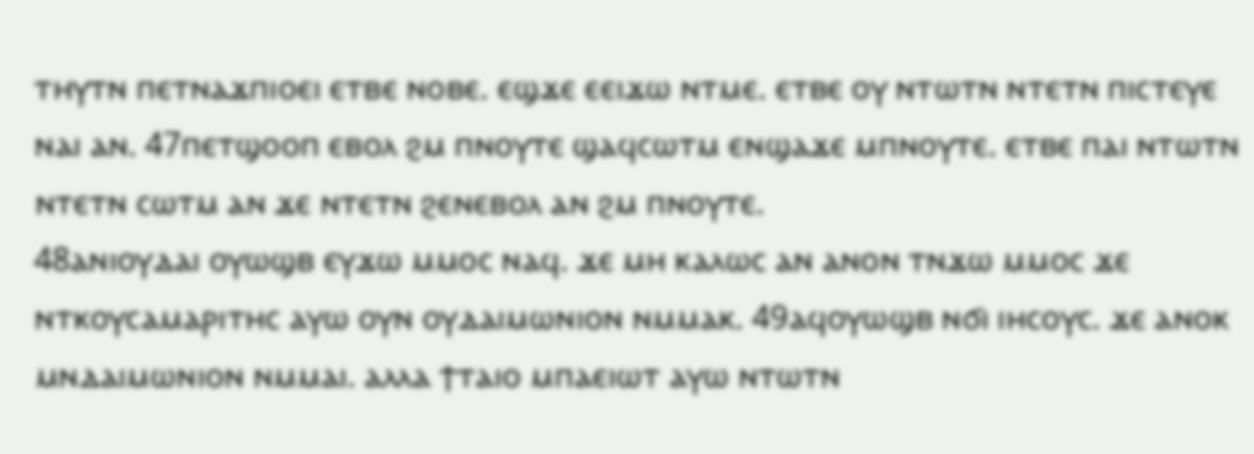ⲧⲏⲩⲧⲛ ⲡⲉⲧⲛⲁϫⲡⲓⲟⲉⲓ ⲉⲧⲃⲉ ⲛⲟⲃⲉ. ⲉϣϫⲉ ⲉⲉⲓϫⲱ ⲛⲧⲙⲉ. ⲉⲧⲃⲉ ⲟⲩ ⲛⲧⲱⲧⲛ ⲛⲧⲉⲧⲛ ⲡⲓⲥⲧⲉⲩⲉ ⲛⲁⲓ ⲁⲛ. 47ⲡⲉⲧϣⲟⲟⲡ ⲉⲃⲟⲗ ϩⲙ ⲡⲛⲟⲩⲧⲉ ϣⲁϥⲥⲱⲧⲙ ⲉⲛϣⲁϫⲉ ⲙⲡⲛⲟⲩⲧⲉ. ⲉⲧⲃⲉ ⲡⲁⲓ ⲛⲧⲱⲧⲛ ⲛⲧⲉⲧⲛ ⲥⲱⲧⲙ ⲁⲛ ϫⲉ ⲛⲧⲉⲧⲛ ϩⲉⲛⲉⲃⲟⲗ ⲁⲛ ϩⲙ ⲡⲛⲟⲩⲧⲉ.
48ⲁⲛⲓⲟⲩⲇⲁⲓ ⲟⲩⲱϣⲃ ⲉⲩϫⲱ ⲙⲙⲟⲥ ⲛⲁϥ. ϫⲉ ⲙⲏ ⲕⲁⲗⲱⲥ ⲁⲛ ⲁⲛⲟⲛ ⲧⲛϫⲱ ⲙⲙⲟⲥ ϫⲉ ⲛⲧⲕⲟⲩⲥⲁⲙⲁⲣⲓⲧⲏⲥ ⲁⲩⲱ ⲟⲩⲛ ⲟⲩⲇⲁⲓⲙⲱⲛⲓⲟⲛ ⲛⲙⲙⲁⲕ. 49ⲁϥⲟⲩⲱϣⲃ ⲛϭⲓ ⲓⲏⲥⲟⲩⲥ. ϫⲉ ⲁⲛⲟⲕ ⲙⲛⲇⲁⲓⲙⲱⲛⲓⲟⲛ ⲛⲙⲙⲁⲓ. ⲁⲗⲗⲁ ϯⲧⲁⲓⲟ ⲙⲡⲁⲉⲓⲱⲧ ⲁⲩⲱ ⲛⲧⲱⲧⲛ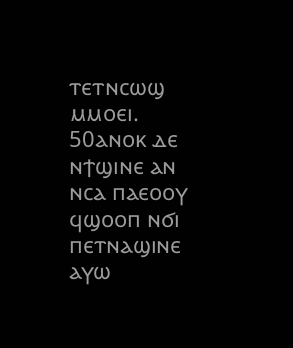ⲧⲉⲧⲛⲥⲱϣ ⲙⲙⲟⲉⲓ. 50ⲁⲛⲟⲕ ⲇⲉ ⲛϯϣⲓⲛⲉ ⲁⲛ ⲛⲥⲁ ⲡⲁⲉⲟⲟⲩ ϥϣⲟⲟⲡ ⲛϭⲓ ⲡⲉⲧⲛⲁϣⲓⲛⲉ ⲁⲩⲱ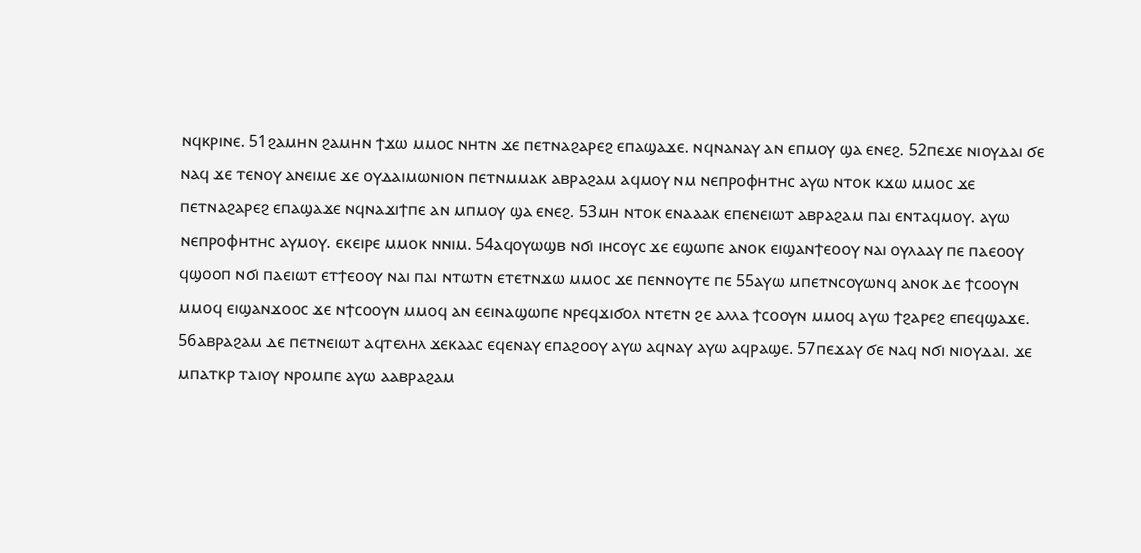ⲛϥⲕⲣⲓⲛⲉ. 51ϩⲁⲙⲏⲛ ϩⲁⲙⲏⲛ ϯϫⲱ ⲙⲙⲟⲥ ⲛⲏⲧⲛ ϫⲉ ⲡⲉⲧⲛⲁϩⲁⲣⲉϩ ⲉⲡⲁϣⲁϫⲉ. ⲛϥⲛⲁⲛⲁⲩ ⲁⲛ ⲉⲡⲙⲟⲩ ϣⲁ ⲉⲛⲉϩ. 52ⲡⲉϫⲉ ⲛⲓⲟⲩⲇⲁⲓ ϭⲉ ⲛⲁϥ ϫⲉ ⲧⲉⲛⲟⲩ ⲁⲛⲉⲓⲙⲉ ϫⲉ ⲟⲩⲇⲁⲓⲙⲱⲛⲓⲟⲛ ⲡⲉⲧⲛⲙⲙⲁⲕ ⲁⲃⲣⲁϩⲁⲙ ⲁϥⲙⲟⲩ ⲛⲙ ⲛⲉⲡⲣⲟⲫⲏⲧⲏⲥ ⲁⲩⲱ ⲛⲧⲟⲕ ⲕϫⲱ ⲙⲙⲟⲥ ϫⲉ ⲡⲉⲧⲛⲁϩⲁⲣⲉϩ ⲉⲡⲁϣⲁϫⲉ ⲛϥⲛⲁϫⲓϯⲡⲉ ⲁⲛ ⲙⲡⲙⲟⲩ ϣⲁ ⲉⲛⲉϩ. 53ⲙⲏ ⲛⲧⲟⲕ ⲉⲛⲁⲁⲁⲕ ⲉⲡⲉⲛⲉⲓⲱⲧ ⲁⲃⲣⲁϩⲁⲙ ⲡⲁⲓ ⲉⲛⲧⲁϥⲙⲟⲩ. ⲁⲩⲱ ⲛⲉⲡⲣⲟⲫⲏⲧⲏⲥ ⲁⲩⲙⲟⲩ. ⲉⲕⲉⲓⲣⲉ ⲙⲙⲟⲕ ⲛⲛⲓⲙ. 54ⲁϥⲟⲩⲱϣⲃ ⲛϭⲓ ⲓⲏⲥⲟⲩⲥ ϫⲉ ⲉϣⲱⲡⲉ ⲁⲛⲟⲕ ⲉⲓϣⲁⲛϯⲉⲟⲟⲩ ⲛⲁⲓ ⲟⲩⲗⲁⲁⲩ ⲡⲉ ⲡⲁⲉⲟⲟⲩ ϥϣⲟⲟⲡ ⲛϭⲓ ⲡⲁⲉⲓⲱⲧ ⲉⲧϯⲉⲟⲟⲩ ⲛⲁⲓ ⲡⲁⲓ ⲛⲧⲱⲧⲛ ⲉⲧⲉⲧⲛϫⲱ ⲙⲙⲟⲥ ϫⲉ ⲡⲉⲛⲛⲟⲩⲧⲉ ⲡⲉ 55ⲁⲩⲱ ⲙⲡⲉⲧⲛⲥⲟⲩⲱⲛϥ ⲁⲛⲟⲕ ⲇⲉ ϯⲥⲟⲟⲩⲛ ⲙⲙⲟϥ ⲉⲓϣⲁⲛϫⲟⲟⲥ ϫⲉ ⲛϯⲥⲟⲟⲩⲛ ⲙⲙⲟϥ ⲁⲛ ⲉⲉⲓⲛⲁϣⲱⲡⲉ ⲛⲣⲉϥϫⲓϭⲟⲗ ⲛⲧⲉⲧⲛ ϩⲉ ⲁⲗⲗⲁ ϯⲥⲟⲟⲩⲛ ⲙⲙⲟϥ ⲁⲩⲱ ϯϩⲁⲣⲉϩ ⲉⲡⲉϥϣⲁϫⲉ. 56ⲁⲃⲣⲁϩⲁⲙ ⲇⲉ ⲡⲉⲧⲛⲉⲓⲱⲧ ⲁϥⲧⲉⲗⲏⲗ ϫⲉⲕⲁⲁⲥ ⲉϥⲉⲛⲁⲩ ⲉⲡⲁϩⲟⲟⲩ ⲁⲩⲱ ⲁϥⲛⲁⲩ ⲁⲩⲱ ⲁϥⲣⲁϣⲉ. 57ⲡⲉϫⲁⲩ ϭⲉ ⲛⲁϥ ⲛϭⲓ ⲛⲓⲟⲩⲇⲁⲓ. ϫⲉ ⲙⲡⲁⲧⲕⲣ ⲧⲁⲓⲟⲩ ⲛⲣⲟⲙⲡⲉ ⲁⲩⲱ ⲁⲁⲃⲣⲁϩⲁⲙ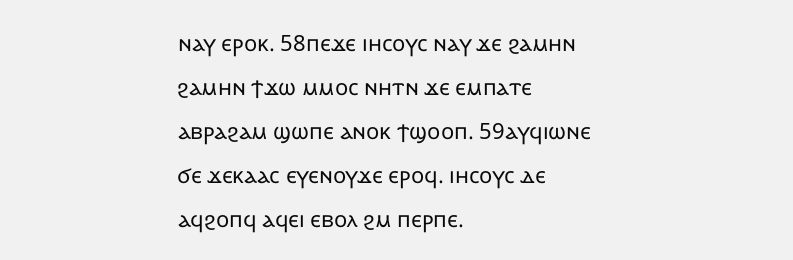ⲛⲁⲩ ⲉⲣⲟⲕ. 58ⲡⲉϫⲉ ⲓⲏⲥⲟⲩⲥ ⲛⲁⲩ ϫⲉ ϩⲁⲙⲏⲛ ϩⲁⲙⲏⲛ ϯϫⲱ ⲙⲙⲟⲥ ⲛⲏⲧⲛ ϫⲉ ⲉⲙⲡⲁⲧⲉ ⲁⲃⲣⲁϩⲁⲙ ϣⲱⲡⲉ ⲁⲛⲟⲕ ϯϣⲟⲟⲡ. 59ⲁⲩϥⲓⲱⲛⲉ ϭⲉ ϫⲉⲕⲁⲁⲥ ⲉⲩⲉⲛⲟⲩϫⲉ ⲉⲣⲟϥ. ⲓⲏⲥⲟⲩⲥ ⲇⲉ ⲁϥϩⲟⲡϥ ⲁϥⲉⲓ ⲉⲃⲟⲗ ϩⲙ ⲡⲉⲣⲡⲉ.